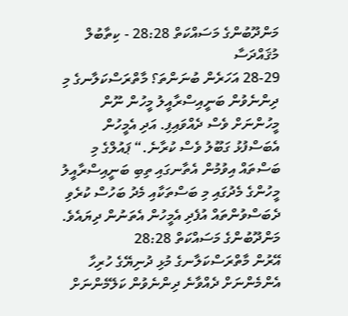މަންދޫބުންގެ މަސައްކަތް 28:28 - ކިތާބުލް މުޤައްދަސާ
28-29 އަހަރެން ބުނަންތަ؟ މާތްރަސްކަލާނގެ މި ދިންނެވުން ބަނީއިސްރާއީލު މީހުން ނޫން މީހުންނަށް ވެސް ދެއްވައިފި. އަދި އެމީހުން އެބަސްފުޅު ގަބޫލު ވެސް ކުރާނެ.“ ޕައުލްގެ މި ބަސްތައް އިވުމުން އެތާނގައި ތިބި ބަނީއިސްރާއީލު މީހުންގެ މެދުގައި މި ބަސްތަކާއި މެދު ބަހުސް ކުރެވި ދެބަސްވުންތައް އުފެދި އެމީހުން އެތަނުން ދިޔައެވެ.
މަންދޫބުންގެ މަސައްކަތް 28:28
އޭރުން މާތްރަސްކަލާނގެ މުޅި ދުނިޔޭގެ ހުރިހާ އެންމެންނަށް ދެއްވާނެ ދިންނެވުން ކަލޭމެންނަށް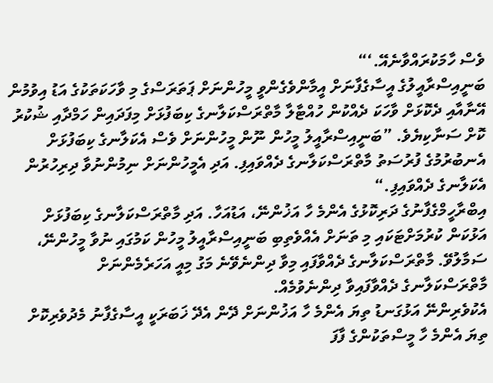ވެސް ހާމަކުރައްވާނެއޭ.‘“
ބަނީއިސްރާއީލުގެ އީސާގެފާނަށް އީމާންވެގެންވީ މީހުންނަށް ޕަތަރަސްގެ މި ވާހަކަތަކުގެ އަޑު އިވުމުން އޭނާއާއި ދެކޮޅަށް ވާހަކަ ދެއްކުން ހުއްޓާލާ މާތްރަސްކަލާނގެ ކިބަފުޅަށް މިފަދައިން ހަމްދާއި ޝުކުރު ކޮށް ސަނާކިޔެވެ. ”ބަނީއިސްރާއީލު މީހުން ނޫން މީހުންނަށް ވެސް އެކަލާނގެ ކިބަފުޅަށް އެނބުރުމުގެ ފުރުސަތު މާތްރަސްކަލާނގެ ދެއްވައިފި. އަދި އެމީހުންނަށް ނިމުންނުވާ ދިރިހުރުން އެކަލާނގެ ދެއްވައިފި.“
އިބްރާހީމްގެފާނުގެ ދަރިކޮޅުގެ އެންމެ ހާ އަޚުންނޭ، އަޑުއަހާ. އަދި މާތްރަސްކަލާނގެ ކިބަފުޅަށް އަޅުކަން ކުރުމަށްޓަކައި މި ތަނަށް އެއްވެތިބި ބަނީއިސްރާއީލު މީހުން ކަމުގައި ނުވާ މީހުންނޭ، ސަމާލުވޭ. މާތްރަސްކަލާނގެ ދެއްވާފައި މިވާ ދިންނެވޭނެ މަގު މިއީ އަހަރެމެންނަށް މާތްރަސްކަލާނގެ ދެއްވާފައިވާ ދިންނެވުމެއް.
އެކުވެރިންނޭ އަޅުގަނޑު ތިޔަ އެންމެ ހާ އަޚުންނަށް ދޭން އެދޭ ޚަބަރަކީ އީސާގެފާނު މެދުވެރިކޮށް ތިޔަ އެންމެ ހާ މީސްތަކުންގެ ފާފަ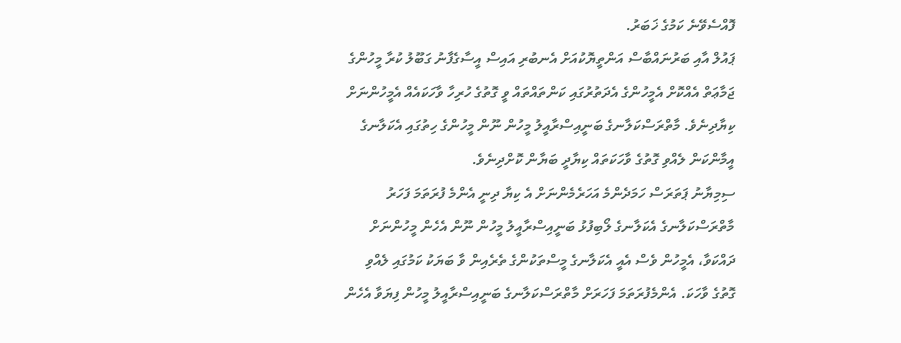ފޮއްސެވޭނެ ކަމުގެ ޚަބަރު.
ޕައުލް އާއި ބަރުނައްބާސް އަންތީޔޮކުއަށް އެނބުރި އައިސް އީސާގެފާނު ގަބޫލު ކުރާ މީހުންގެ ޖަމާޢަތް އެއްކޮށް އެމީހުންގެ އެދަތުރުގައި ކަންތައްތައް ވީ ގޮތުގެ ހުރިހާ ވާހަކައެއް އެމީހުންނަށް ކިޔާދިނެވެ. މާތްރަސްކަލާނގެ ބަނީއިސްރާއީލު މީހުން ނޫން މީހުންގެ ހިތުގައި އެކަލާނގެ އީމާންކަން ލެއްވި ގޮތުގެ ވާހަކަތައް ކިޔާދީ ބަޔާން ކޮށްދިނެވެ.
ސިމިޔާނު ޕަތަރަސް ހަމަދެންމެ އަހަރެމެންނަށް އެ ކިޔާ ދިނީ އެންމެ ފުރަތަމަ ފަހަރު މާތްރަސްކަލާނގެ އެކަލާނގެ ލޯބިފުޅު ބަނީއިސްރާއީލު މީހުން ނޫން އެހެން މީހުންނަށް ދައްކަވާ، އެމީހުން ވެސް އެއީ އެކަލާނގެ މީސްތަކުންގެ ތެރެއިން ވާ ބަޔަކު ކަމުގައި ލެއްވި ގޮތުގެ ވާހަކަ. އެންމެފުރަތަމަ ފަހަރަށް މާތްރަސްކަލާނގެ ބަނީއިސްރާއީލު މީހުން ފިޔަވާ އެހެން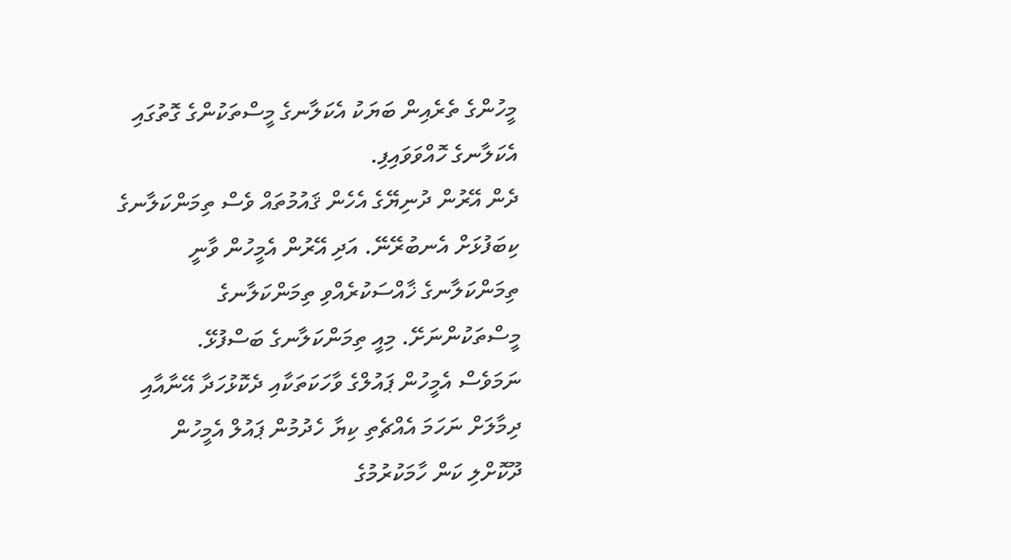މީހުންގެ ތެރެއިން ބަޔަކު އެކަލާނގެ މީސްތަކުންގެ ގޮތުގައި އެކަލާނގެ ހޮއްވަވައިފި.
ދެން އޭރުން ދުނިޔޭގެ އެހެން ޤައުމުތައް ވެސް ތިމަންކަލާނގެ ކިބަފުޅަށް އެނބުރޭނޭ. އަދި އޭރުން އެމީހުން ވާނީ ތިމަންކަލާނގެ ޚާއްސަކުރެއްވި ތިމަންކަލާނގެ މީސްތަކުންނަށޭ. މިއީ ތިމަންކަލާނގެ ބަސްފުޅޭ.
ނަމަވެސް އެމީހުން ޕައުލްގެ ވާހަކަތަކާއި ދެކޮޅުހަދާ އޭނާއާއި ދިމާލަށް ނަހަމަ އެއްޗެތި ކިޔާ ހެދުމުން ޕައުލް އެމީހުން ދޫކޮށްލި ކަން ހާމަކުރުމުގެ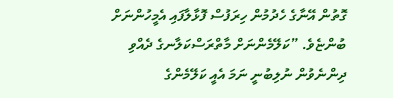ގޮތުން އޭނާގެ ހެދުމުން ހިރަފުސް ފޮޅާލާފައި އެމީހުންނަށް ބުންޏެވެ. ”ކަލޭމެންނަށް މާތްރަސްކަލާނގެ ދެއްވި ދިންނެވުން ނުލިބުނީ ނަމަ އެއީ ކަލޭމެންގެ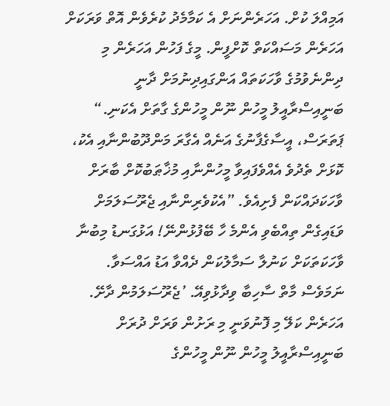އަމިއްލަ ކުށް. އަހަރެންނަށް އެ ކަމާމެދު ކުރެވެން އޮތް ވަރަކަށް އަހަރެން މަސައްކަތް ކޮށްފީން. މީގެ ފަހުން އަހަރެން މި ދިންނެވުމުގެ ވާހަކަތައް އަންގައިދިނުމަށް ދާނީ ބަނީއިސްރާއީލު މީހުން ނޫން މީހުންގެ ގާތަށް އެކަނި.“
ޕަތަރަސް، އީސާގެފާނުގެ އަނެއް އެގާރަ މަންދޫބުންނާއި އެކު، ކޮޅަށް ތެދުވެ އެއްވެފައިވާ މީހުންނާއި މުޚާޠަބުކޮށް ބާރަށް ވާހަކަދައްކަން ފެށިއެވެ. ”އެކުވެރިންނާއި ޖެރޫސަލަމަށް ވަޑައިގެން ތިއްބެވި އެންމެ ހާ ބޭފުޅުންނޭ! އަޅުގަނޑު މިބުނާ ވާހަކަތަކަށް ކަނުލާ ސަމާލުކަން ދެއްވާ އަޑު އައްސަވާ.
ނަމަވެސް މާތް ސާހިބާ ވިދާޅުވިއޭ. ’ޖެރޫސަލަމުން ދާށޭ. އަހަރެން ކަލޭ މި ފޮނުވަނީ މި ރަށުން ވަރަށް ދުރަށް ބަނީއިސްރާއީލު މީހުން ނޫން މީހުންގެ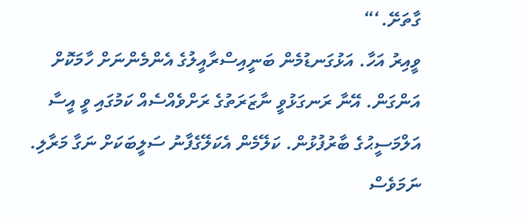ގާތަށޭ.‘“
ވީއިރު އަހާ. އަޅުގަނޑުމެން ބަނީއިސްރާއީލުގެ އެންމެންނަށް ހާމަކޮށް އަންގަން. އޭނާ ރަނގަޅުވީ ނާޒަރަތުގެ ރަށްވެއްސެއް ކަމުގައި ވީ އީސާ އަލްމަސީޙުގެ ބާރުފުޅުން. ކަލޭމެން އެކަލޭގެފާނު ސަލީބަކަށް ނަގާ މަރާލި. ނަމަވެސް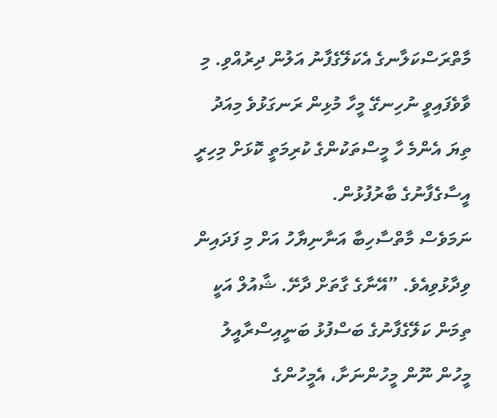މާތްރަސްކަލާނގެ އެކަލޭގެފާނު އަލުން ދިރުއްވި. މި ވާވެފައިވީ ނުހިނގޭ މީހާ މުޅިން ރަނގަޅުވެ މިއަދު ތިޔަ އެންމެ ހާ މީސްތަކުންގެ ކުރިމަތީ ކޮޅަށް މިހިރީ އީސާގެފާނުގެ ބާރުފުޅުން.
ނަމަވެސް މާތްސާހިބާ އަނާނިޔާހު އަށް މި ފަދައިން ވިދާޅުވިއެވެ. ”އޭނާގެ ގާތަށް ދާށޭ. ޝާއުލް އަކީ ތިމަން ކަލޭގެފާނުގެ ބަސްފުޅު ބަނީއިސްރާއީލު މީހުން ނޫން މީހުންނަށާ، އެމީހުންގެ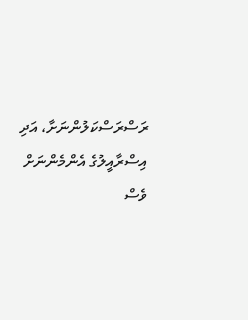ރަސްރަސްކަލުންނަށާ، އަދި އިސްރާއީލުގެ އެންމެންނަށް ވެސް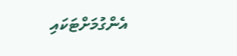އެންގުމަށްޓަކައި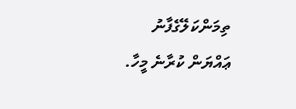ތިމަންކަލޭގެފާނު ޢައްޔަން ކުރާނެ މީހާ.